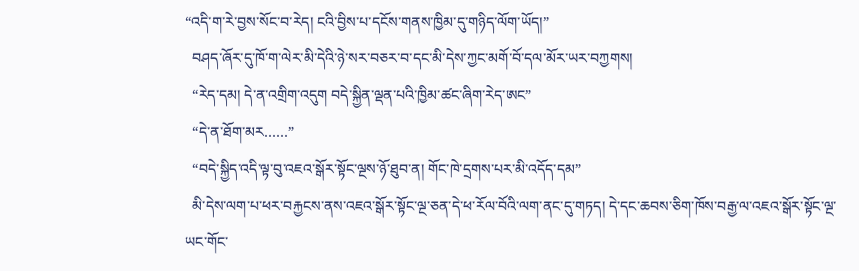“འདི་ག་རེ་བྱས་སོང་བ་རེད། ངའི་བྱིས་པ་དངོས་གནས་ཁྱིམ་དུ་གཉིད་ལོག་ཡོད།”
  བཤད་ཞོར་དུ་ཁོ་ག་ལེར་མི་དེའི་ཉེ་སར་བཅར་བ་དང་མི་དེས་ཀྱང་མགོ་བོ་དལ་མོར་ཡར་བཀྱགས།
  “རེད་དམ། དེ་ན་འགྲིག་འདུག བདེ་སྐྱིན་ལྡན་པའི་ཁྱིམ་ཚང་ཞིག་རེད་ཨང”
  “དེ་ན་ཐོག་མར……”
  “བདེ་སྐྱིད་འདི་ལྟ་བུ་འཇའ་སྒོར་སྟོང་ལྔས་ཉོ་ཐུབ་ན། གོང་ཁེ་དྲགས་པར་མི་འདོད་དམ”
  མི་དེས་ལག་པ་ཕར་བརྐྱངས་ནས་འཇའ་སྒོར་སྟོང་ལྔ་ཅན་དེ་ཕ་རོལ་བོའི་ལག་ནང་དུ་གཏད། དེ་དང་ཆབས་ཅིག་ཁོས་བརྒྱ་ལ་འཇའ་སྒོར་སྟོང་ལྔ་ཡང་གོང་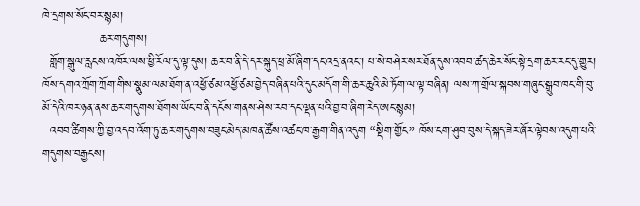ཁེ་དྲགས་སོང་བར་སྙམ།
              ཆར་གདུགས།
  གློག་སྒུལ་རླངས་འཁོར་ལས་ཕྱི་རོལ་དུ་ལྟ་དུས། ཆར་བ་ནི་དེ་དར་སྐུད་ཕྲ་མོ་ཞིག་དང་འདྲ་ནའང་། པ་སེ་བཤེར་སར་ཐོན་དུས་འབབ་ཚད་ཆེར་སོང་སྟེ་དྲག་ཆར་རང་དུ་གྱུར། ཁོས་དགའ་ཀྲོག་ཀྲོག་གིས་སྣུམ་ལམ་ཐོག་ན་འཕྱོ་ཙམ་འཕྱོ་ཙམ་བྱེད་བཞིན་པའི་དུང་མདོག་གི་ཆར་ཆུའི་མེ་ཏོག་ལ་ལྟ་བཞིན། ལས་ཀ་གྲོལ་སྐབས་གཞུང་སྒྲུབ་ཁང་གི་བུ་མོ་དེའི་ཁར་ཉན་ནས་ཆར་གདུགས་ཐོགས་ཡོང་བ་ནི་དངོས་གནས་ཤེས་རབ་དང་ལྡན་པའི་བྱ་བ་ཞིག་རེད་ཨང་སྙམ།
  འབབ་ཚིགས་ཀྱི་བྱ་འདབ་འོག་ཏུ་ཆར་གདུགས་བཟུང་མེད་མཁན་ཚོས་འཚང་ཁ་རྒྱག་གིན་འདུག “སྡིག་གྱོང” ཁོས་ངག་ཤུབ་བུས་དེ་སྐད་ཟེར་ཞོར་ལྟེབས་འདུག་པའི་གདུགས་བརྒྱངས།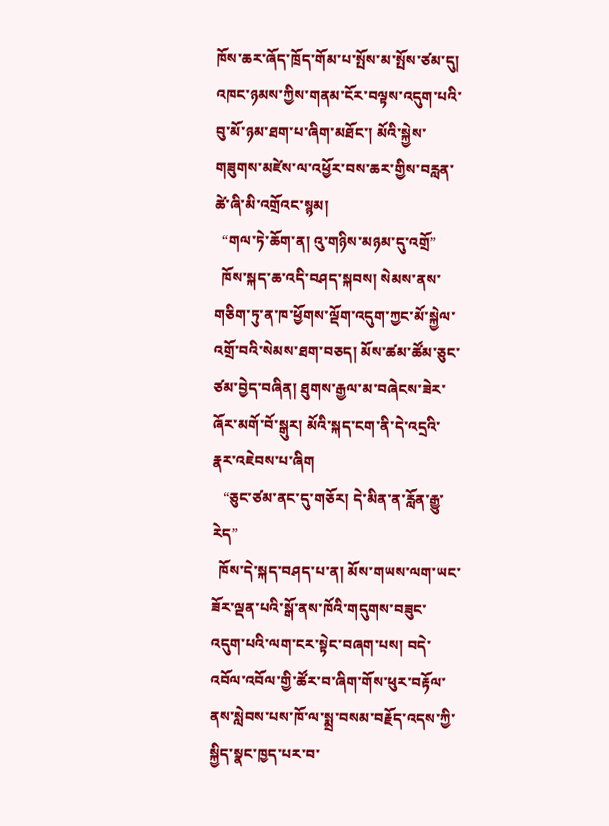ཁོས་ཆར་ཞོད་ཁྲོད་གོམ་པ་སྤོས་མ་སྤོས་ཙམ་དུ། འཁང་ཉམས་ཀྱིས་གནམ་ངོར་བལྟས་འདུག་པའི་བུ་མོ་ཉམ་ཐག་པ་ཞིག་མཐོང་། མོའི་སྐྱེས་གཟུགས་མཛེས་ལ་འཕྱོར་བས་ཆར་གྱིས་བརླན་ཚེ་ཞི་མི་འགྲོའང་སྙམ།
  “གལ་ཏེ་ཆོག་ན། འུ་གཉིས་མཉམ་དུ་འགྲོ”
  ཁོས་སྐད་ཆ་འདི་བཤད་སྐབས། སེམས་ནས་གཅིག་ཏུ་ན་ཁ་ཕྱོགས་ལྡོག་འདུག་ཀྱང་མོ་སྐྱེལ་འགྲོ་བའི་སེམས་ཐག་བཅད། མོས་ཚམ་ཚོམ་ཅུང་ཙམ་བྱེད་བཞིན། ཐུགས་རྒྱལ་མ་བཞེངས་ཟེར་ཞོར་མགོ་བོ་སྒུར། མོའི་སྐད་ངག་ནི་དེ་འདྲའི་རྣར་འཇེབས་པ་ཞིག
   “ཅུང་ཙམ་ནང་དུ་གཅོར། དེ་མིན་ན་རློན་རྒྱུ་རེད”
  ཁོས་དེ་སྐད་བཤད་པ་ན། མོས་གཡས་ལག་ཡང་ཟོར་ལྡན་པའི་སྒོ་ནས་ཁོའི་གདུགས་བཟུང་འདུག་པའི་ལག་ངར་སྟེང་བཞག་པས། བདེ་འབོལ་འབོལ་གྱི་ཚོར་བ་ཞིག་གོས་ཕུར་བརྟོལ་ནས་སླེབས་པས་ཁོ་ལ་སྨྲ་བསམ་བརྗོད་འདས་ཀྱི་སྐྱིད་སྣང་ཁྱད་པར་བ་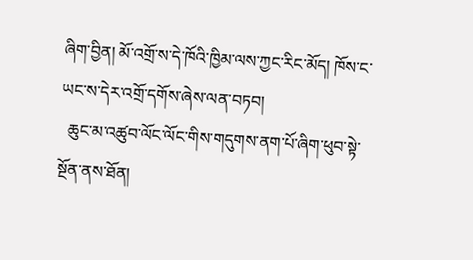ཞིག་བྱིན། མོ་འགྲོ་ས་དེ་ཁོའི་ཁྱིམ་ལས་ཀྱང་རིང་མོད། ཁོས་ང་ཡང་ས་དེར་འགྲོ་དགོས་ཞེས་ལན་བཏབ།
  ཆུང་མ་འཚུབ་ལོང་ལོང་གིས་གདུགས་ནག་པོ་ཞིག་ཕུབ་སྟེ་སྔོན་ནས་ཐོན།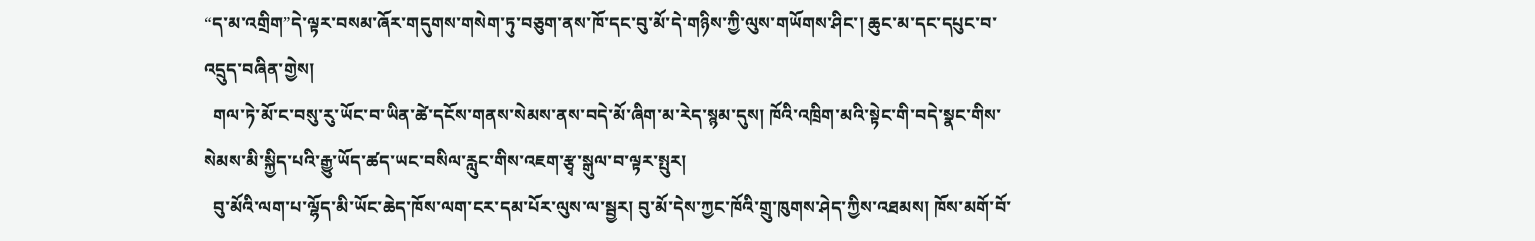“ད་མ་འགྲིག”དེ་ལྟར་བསམ་ཞོར་གདུགས་གསེག་ཏུ་བཅུག་ནས་ཁོ་དང་བུ་མོ་དེ་གཉིས་ཀྱི་ལུས་གཡོགས་ཤིང་། ཆུང་མ་དང་དཔུང་བ་འདྲུད་བཞིན་གྱེས།
  གལ་ཏེ་མོ་ང་བསུ་རུ་ཡོང་བ་ཡིན་ཚེ་དངོས་གནས་སེམས་ནས་བདེ་མོ་ཞིག་མ་རེད་སྙམ་དུས། ཁོའི་འཁྲིག་མའི་སྟེང་གི་བདེ་སྣང་གིས་སེམས་མི་སྐྱིད་པའི་རྒྱུ་ཡོད་ཚད་ཡང་བསིལ་རླུང་གིས་འཇག་རྩྭ་སྒུལ་བ་ལྟར་སྤུར།
  བུ་མོའི་ལག་པ་ལྷོད་མི་ཡོང་ཆེད་ཁོས་ལག་ངར་དམ་པོར་ལུས་ལ་སྦྱར། བུ་མོ་དེས་ཀྱང་ཁོའི་གྲུ་ཁུགས་ཤེད་ཀྱིས་འཐམས། ཁོས་མགོ་བོ་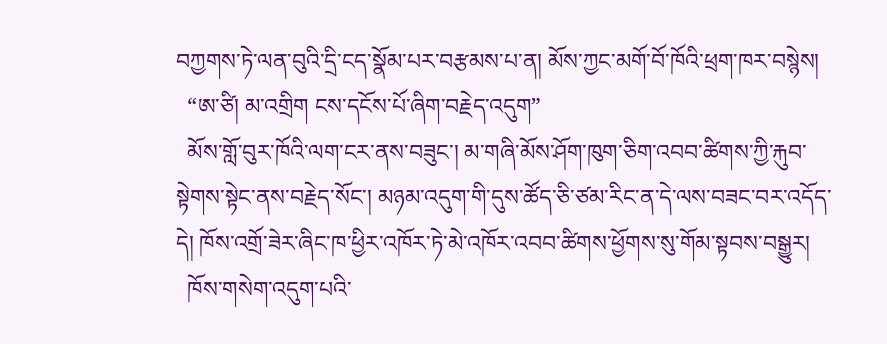བཀྱགས་ཏེ་ལན་བུའི་དྲི་ངད་སྣོམ་པར་བརྩམས་པ་ན། མོས་ཀྱང་མགོ་བོ་ཁོའི་ཕྲག་ཁར་བསྙེས།
  “ཨ་ཙི། མ་འགྲིག ངས་དངོས་པོ་ཞིག་བརྗེད་འདུག”
  མོས་གློ་བུར་ཁོའི་ལག་ངར་ནས་བཟུང་། མ་གཞི་མོས་ཤོག་ཁུག་ཅིག་འབབ་ཚིགས་ཀྱི་རྐུབ་སྟེགས་སྟེང་ནས་བརྗེད་སོང་། མཉམ་འདུག་གི་དུས་ཚོད་ཅི་ཙམ་རིང་ན་དེ་ལས་བཟང་བར་འདོད་དེ། ཁོས་འགྲོ་ཟེར་ཞིང་ཁ་ཕྱིར་འཁོར་ཏེ་མེ་འཁོར་འབབ་ཚིགས་ཕྱོགས་སུ་གོམ་སྟབས་བསྒྱུར།
  ཁོས་གསེག་འདུག་པའི་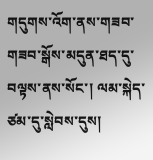གདུགས་འོག་ནས་གཟབ་གཟབ་སྒོས་མདུན་ཐད་དུ་བལྟས་ནས་སོང་། ལམ་སྐེད་ཙམ་དུ་སླེབས་དུས།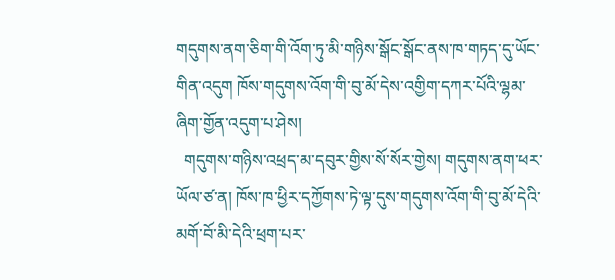གདུགས་ནག་ཅིག་གི་འོག་ཏུ་མི་གཉིས་སྒོང་སྒོང་ནས་ཁ་གཏད་དུ་ཡོང་གིན་འདུག ཁོས་གདུགས་འོག་གི་བུ་མོ་དེས་འགྱིག་དཀར་པོའི་ལྷམ་ཞིག་གྱོན་འདུག་པ་ཤེས།
  གདུགས་གཉིས་འཕྲད་མ་དབུར་གྱིས་སོ་སོར་གྱེས། གདུགས་ནག་ཕར་ཡོལ་ཙ་ན། ཁོས་ཁ་ཕྱིར་དཀྱོགས་ཏེ་ལྟ་དུས་གདུགས་འོག་གི་བུ་མོ་དེའི་མགོ་བོ་མི་དེའི་ཕྲག་པར་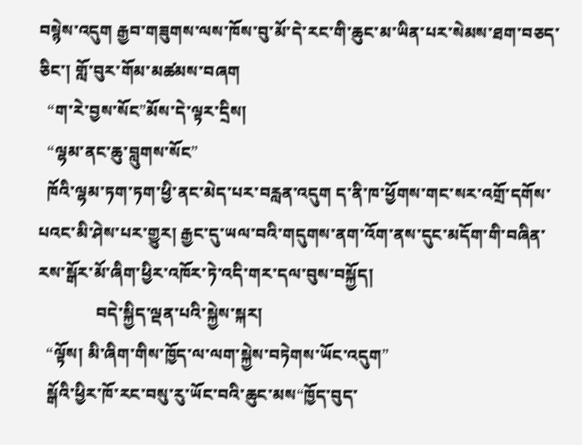བསྙེས་འདུག རྒྱབ་གཟུགས་ལས་ཁོས་བུ་མོ་དེ་རང་གི་ཆུང་མ་ཡིན་པར་སེམས་ཐག་བཅད་ཅིང་། གློ་བུར་གོམ་མཚམས་བཞག
  “ག་རེ་བྱས་སོང”མོས་དེ་ལྟར་དྲིས།
  “ལྷམ་ནང་ཆུ་བླུགས་སོང”
  ཁོའི་ལྷམ་ཏག་ཏག་ཕྱི་ནང་མེད་པར་བརླན་འདུག ད་ནི་ཁ་ཕྱོགས་གང་སར་འགྲོ་དགོས་པའང་མི་ཤེས་པར་གྱུར། རྒྱང་དུ་ཡལ་བའི་གདུགས་ནག་འོག་ནས་དུང་མདོག་གི་བཞིན་རས་སྒོར་མོ་ཞིག་ཕྱིར་འཁོར་ཏེ་འདི་གར་དལ་བུས་བསྐྱོད།
              བདེ་སྐྱིད་ལྡན་པའི་སྐྱེས་སྐར།
  “ལྟོས། མི་ཞིག་གིས་ཁྱོད་ལ་ལག་སྐྱེས་བཏེགས་ཡོང་འདུག”
  སྒོའི་ཕྱིར་ཁོ་རང་བསུ་རུ་ཡོང་བའི་ཆུང་མས“ཁྱོད་བུད་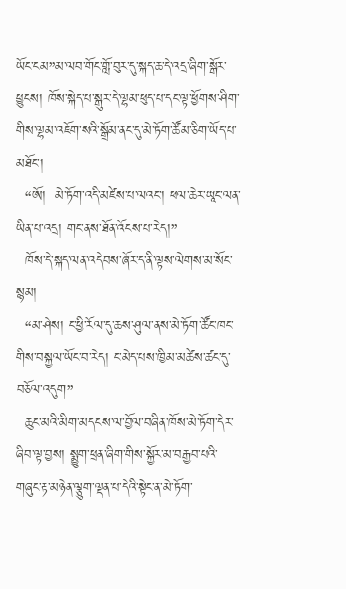ཡོང་ངམ”མ་ལབ་གོང་གློ་བུར་དུ་སྐད་ཆ་དེ་འདྲ་ཞིག་སྒོར་ཕྱུངས། ཁོས་སྐེད་པ་སྒུར་དེ་ལྷམ་ཕུད་པ་དང་ལྟ་ཕྱོགས་ཤིག་གིས་ལྷམ་འཇོག་སའི་སྒྲོམ་ནང་དུ་མེ་ཏོག་ཚོམ་ཅིག་ཡོད་པ་མཐོང་།
  “ཨོ།  མེ་ཏོག་འདི་མཛེས་པ་ལའང་། ཕལ་ཆེར་ཡཱང་ལན་ཡིན་པ་འདྲ། གང་ནས་ཐོན་འོངས་པ་རེད།”
  ཁོས་དེ་སྐད་ལན་འདེབས་ཞོར་ད་ནི་ལྟས་ལེགས་མ་སོང་སྙམ།
  “མ་ཤེས། ང་ཕྱི་རོལ་དུ་ཆས་ཤུལ་ནས་མེ་ཏོག་ཚོང་ཁང་གིས་བསྐྱལ་ཡོང་བ་རེད། ང་མེད་པས་ཁྱིམ་མཚེས་ཚང་དུ་བཅོལ་འདུག”
  ཆུང་མའི་མིག་མདངས་ལ་བྱོལ་བཞིན་ཁོས་མེ་ཏོག་དེར་ཞིབ་ལྟ་བྱས། སྨྱུག་ཕྲན་ཞིག་གིས་སྐྱོར་མ་བརྒྱབ་པའི་གཞུང་རྟ་མཉེན་ལྕུག་ལྡན་པ་དེའི་སྟེང་ན་མེ་ཏོག་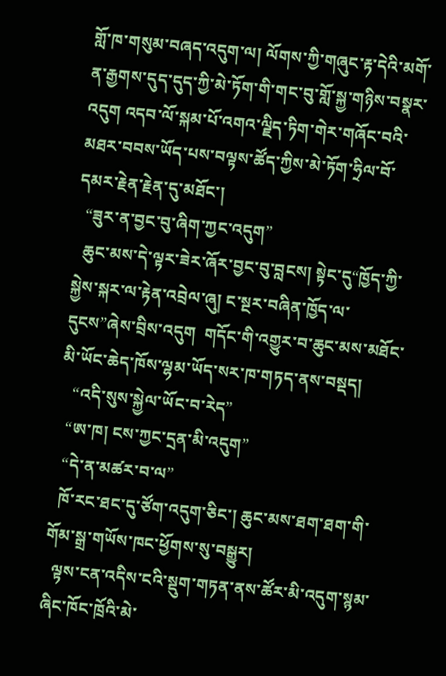གློ་ཁ་གསུམ་བཞད་འདུག་ལ། ལོགས་ཀྱི་གཞུང་རྟ་དེའི་མགོ་ན་རྒྱགས་དུད་དུད་ཀྱི་མེ་ཏོག་གི་གང་བུ་གློ་སྐྱ་གཉིས་བསྣར་འདུག འདབ་ལོ་སྐམ་པོ་འགའ་ལྗིད་ཏིག་གེར་གཞོང་བའི་མཐར་བབས་ཡོད་པས་བལྟས་ཚོད་ཀྱིས་མེ་ཏོག་ཧྲིལ་བོ་དམར་རྗེན་རྗེན་དུ་མཐོང་།
  “ཟུར་ན་བྱང་བུ་ཞིག་ཀྱང་འདུག”
  ཆུང་མས་དེ་ལྟར་ཟེར་ཞོར་བྱང་བུ་བླངས། སྟེང་དུ“ཁྱོད་ཀྱི་སྐྱེས་སྐར་ལ་རྟེན་འབྲེལ་ཞུ། ང་སྔར་བཞིན་ཁྱོད་ལ་དུངས”ཞེས་བྲིས་འདུག  གདོང་གི་འགྱུར་བ་ཆུང་མས་མཐོང་མི་ཡོང་ཆེད་ཁོས་ལྷམ་ཡོད་སར་ཁ་གཏད་ནས་བསྡད།
   “འདི་སུས་སྐྱེལ་ཡོང་བ་རེད”
  “ཨ་ཁ། ངས་ཀྱང་དྲན་མི་འདུག”
  “དེ་ན་མཚར་བ་ལ”
  ཁོ་རང་ཐང་དུ་ཙོག་འདུག་ཅིང་། ཆུང་མས་ཐག་ཐག་གི་གོམ་སྒྲ་གཡོས་ཁང་ཕྱོགས་སུ་བསྒྱུར།
  ལྟས་ངན་འདིས་ངའི་སྡུག་གཏན་ནས་ཚོར་མི་འདུག་སྙམ་ཞིང་ཁོང་ཁྲོའི་མེ་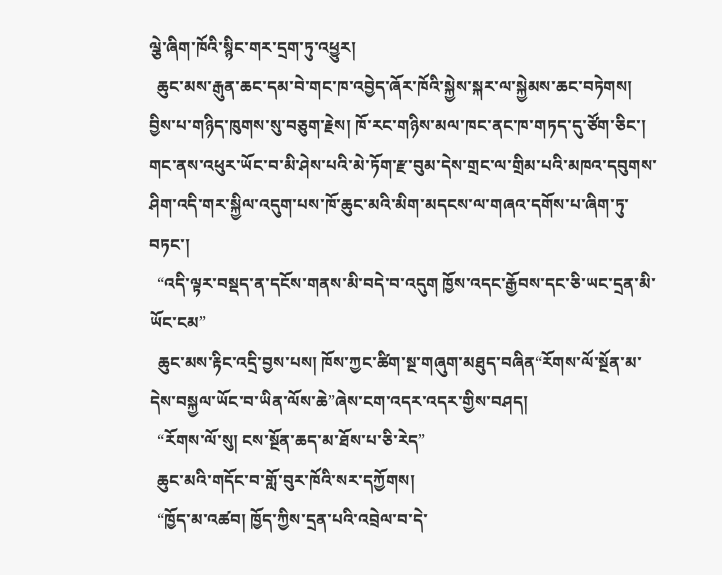ལྕེ་ཞིག་ཁོའི་སྙིང་གར་དྲག་ཏུ་འཕྱུར།
  ཆུང་མས་རྒུན་ཆང་དམ་བེ་གང་ཁ་འབྱེད་ཞོར་ཁོའི་སྐྱེས་སྐར་ལ་སྐྱེམས་ཆང་བཏེགས། བྱིས་པ་གཉིད་ཁུགས་སུ་བཅུག་རྗེས། ཁོ་རང་གཉིས་མལ་ཁང་ནང་ཁ་གཏད་དུ་ཙོག་ཅིང་། གང་ནས་འཕུར་ཡོང་བ་མི་ཤེས་པའི་མེ་ཏོག་རྫ་བུམ་དེས་གྲང་ལ་གྲིམ་པའི་མཁའ་དབུགས་ཤིག་འདི་གར་སྐྱིལ་འདུག་པས་ཁོ་ཆུང་མའི་མིག་མདངས་ལ་གཞའ་དགོས་པ་ཞིག་ཏུ་བཏང་།
  “འདི་ལྟར་བསྡད་ན་དངོས་གནས་མི་བདེ་བ་འདུག ཁྱོས་འདང་རྒྱོབས་དང་ཅི་ཡང་དྲན་མི་ཡོང་ངམ”
  ཆུང་མས་རྟིང་འདྲི་བྱས་པས། ཁོས་ཀྱང་ཚིག་སྔ་གཞུག་མཐུད་བཞིན“རོགས་ལོ་སྔོན་མ་དེས་བསྐྱལ་ཡོང་བ་ཡིན་ལོས་ཆེ”ཞེས་ངག་འདར་འདར་གྱིས་བཤད།
  “རོགས་ལོ་སུ། ངས་སྔོན་ཆད་མ་ཐོས་པ་ཅི་རེད”
  ཆུང་མའི་གདོང་བ་གློ་བུར་ཁོའི་སར་དཀྱོགས།
  “ཁྱོད་མ་འཚབ། ཁྱོད་ཀྱིས་དྲན་པའི་འབྲེལ་བ་དེ་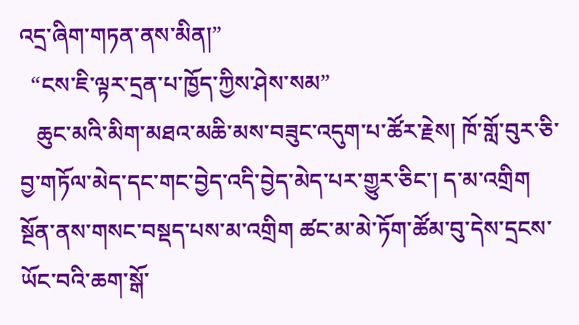འདྲ་ཞིག་གཏན་ནས་མིན།”
  “ངས་ཇི་ལྟར་དྲན་པ་ཁྱོད་ཀྱིས་ཤེས་སམ”
   ཆུང་མའི་མིག་མཐའ་མཆི་མས་བཟུང་འདུག་པ་ཚོར་རྗེས། ཁོ་གློ་བུར་ཅི་བྱ་གཏོལ་མེད་དང་གང་བྱེད་འདི་བྱེད་མེད་པར་གྱུར་ཅིང་། ད་མ་འགྲིག སྔོན་ནས་གསང་བསྡད་པས་མ་འགྲིག ཚང་མ་མེ་ཏོག་ཚོམ་བུ་དེས་དྲངས་ཡོང་བའི་ཆག་སྒོ་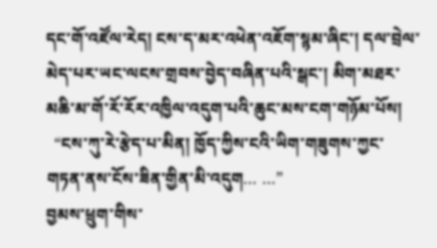དང་གོ་འཛོལ་རེད། ངས་ད་མར་འཕེན་འཇོག་སྙམ་ཞིང་། དལ་བྲེལ་མེད་པར་ཡང་ལངས་གྲབས་བྱེད་བཞིན་པའི་སྒང་། མིག་མཐར་མཆི་མ་གོ་རོ་རོར་འཁྱིལ་འདུག་པའི་ཆུང་མས་ངག་གཉོམ་པོས།
  “ངས་ཀུ་རེ་རྩེད་པ་མིན། ཁྱོད་ཀྱིས་ངའི་ཡིག་གཟུགས་ཀྱང་གཏན་ནས་ངོས་ཟིན་གྱིན་མི་འདུག… …”
བྱམས་ཕྲུག་གིས་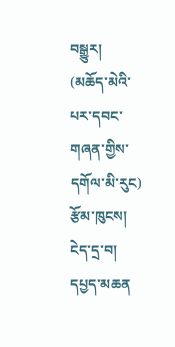བསྒྱུར།
(མཆོད་མེའི་པར་དབང་གཞན་གྱིས་དགོལ་མི་རུང)
རྩོམ་ཁུངས། ངེད་དྲ་བ།
དཔྱད་མཆན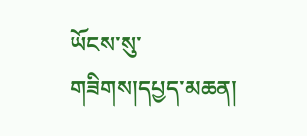ཡོངས་སུ་གཟིགས།དཔྱད་མཆན།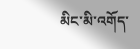མིང་མི་འགོད་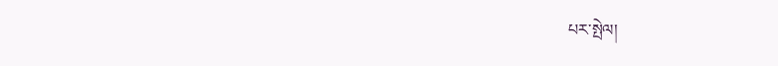པར་སྤེལ།